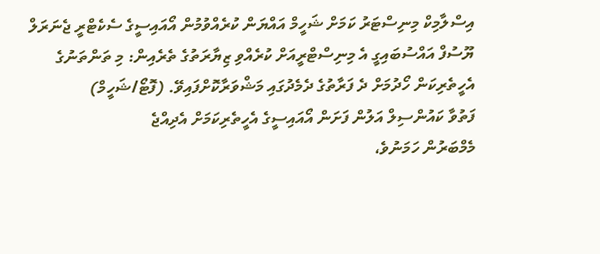އިސްލާމިކް މިނިސްޓަރު ކަމަށް ޝަހީމް އައްޔަން ކުރެއްވުމުން އޯއައިސީގެ ސެކެޓްރީ ޖެނަރަލް ޔޫސުފް އައްސުބައިގީ އެ މިނިސްޓްރީއަށް ކުރެއްވި ޒިޔާރަތުގެ ތެރެއިން: މި ތަންތަނުގެ އެހީތެރިކަން ހޯދުމަށް ދެ ފަރާތުގެ ދެމެދުގައި މަޝްވަރާކޮށްފައިވޭ. (ފޮޓޯ/ޝަހީމް)
ފަތުވާ ކައުންސިލް އަލުން ފަށަން އޯއައިސީގެ އެހީތެރިކަމަށް އެދިއްޖެ
މެމްބަރުން ހަމަނުވެ،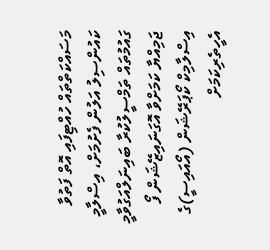މަސައްކަތްތައް ހުއްޓިފައި އޮތް ފަތުވާ ކައުންސިލު އަލުން ފެށުމަށް، އިސްލާމީ ގައުމުތައް ތަމްސީލުކުރާ ބައިނަލްއަގުވާމީ ޖަމިއްޔާ ކަމަށްވާ އޮގަނައިޒޭޝަން ފޯ އިސްލާމިކް ކޯޕަރޭޝަން (އޯއައިސީ)ގެ އެހީތެރިކަމަށް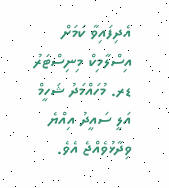އެދިފައިވާ ކަމަށް އިސްލާމިކް މިނިސްޓަރު ޑރ. މުހައްމަދު ޝަހީމް އަލީ ސައީދު އިއްޔެ ވިދާޅުވެއްޖެ އެވެ.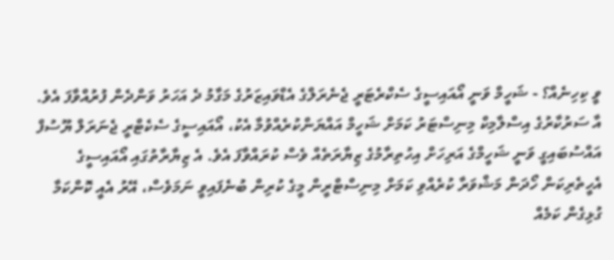ވީ ކިހިނެއް؟ - ޝަހީމް ވަނީ އޯއައިސީގެ ސެކްރެޓަރީ ޖެނެރަލްގެ އެޑްވައިޒަރުގެ މަގާމު ދެ އަހަރު ވަންދެން ފުރުއްވާފަ އެވެ.
އާ ސަރުކާރުގެ އިސްލާމިކް މިނިސްޓަރު ކަމަށް ޝަހީމް އައްޔަންކުރެއްވުމާ އެކު، އޯއައިސީގެ ސެކެޓްރީ ޖެނަރަލް ޔޫސުފް އައްސުބައިގީ ވަނީ ޝަހީމްގެ އަރިހަށް އިހުތިރާމުގެ ޒިޔާރަތެއް ވެސް ކުރައްވާފަ އެވެ. އެ ޒިޔާރާތުގައި އޯއައިސީގެ އެހީތެރިކަން ހޯދަން މަޝްވަރާ ކުރެއްވި ކަމަށް މިނިސްޓްރީން މީގެ ކުރިން ބުނެފައިވީ ނަމަވެސް، އޭރު އެއީ ކޮންކަމާ ގުޅިގެން ކަމެއް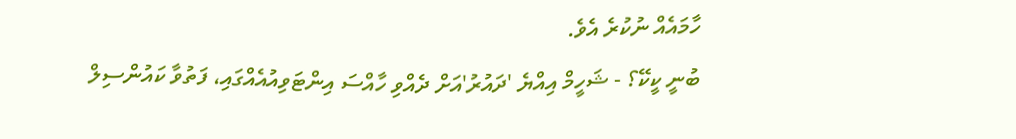ހާމައެއް ނުކުރެ އެވެ.
ބުނީ ކީކޭ؟ - ޝަހީމް އިއްޔެ 'ދައުރު'އަށް ދެއްވި ހާއްސަ އިންޓަވިއުއެއްގައި، ފަތުވާ ކައުންސިލް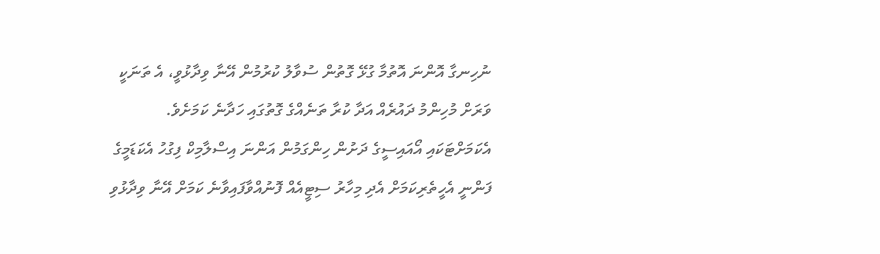ނުހިނގާ އޮންނަ އޮތުމާ ގުޅޭ ގޮތުން ސުވާލު ކުރުމުން އޭނާ ވިދާޅުވީ، އެ ތަނަކީ ވަރަށް މުހިންމު ދައުރެއް އަދާ ކުރާ ތަނެއްގެ ގޮތުގައި ހަދާނެ ކަމަށެވެ. އެކަމަށްޓަކައި އޯއައިސީގެ ދަށުން ހިންގަމުން އަންނަ އިސްލާމިކް ފިގުހު އެކަޑަމީގެ ފަންނީ އެހީތެރިކަމަށް އެދި މިހާރު ސިޓީއެއް ފޮނުއްވާފައިވާނެ ކަމަށް އޭނާ ވިދާޅުވި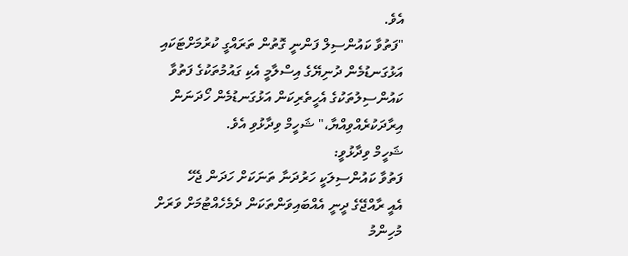އެވެ.
"ފަތުވާ ކައުންސިލް ފަންނީ ގޮތުން ތަރައްގީ ކުރުމަށްޓަކައި އަޅުގަނޑުމެން ދުނިޔޭގެ އިސްލާމީ އެކި ގައުމުތަކުގެ ފަތުވާ ކައުންސިލުތަކުގެ އެހީތެރިކަން އަޅުގަނޑުމެން ހޯދަނަން އިރާދަކުރެއްވިއްޔާ،" ޝަހީމް ވިދާޅުވި އެވެ.
ޝަހީމް ވިދާޅުވީ:
ފަތުވާ ކައުންސިލަކީ ހަރުދަނާ ތަނަކަށް ހަދަން ޖެހޭ
އެއީ ރާއްޖޭގެ ދީނީ އެއްބައިވަންތަކަން ދެމެހެއްޓުމަށް ވަރަށް މުހިންމު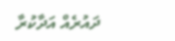ދައުރެއް އަދާކުރާ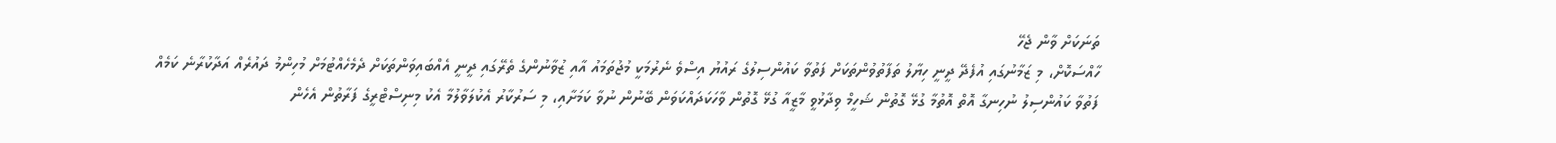ތަނަކަށް ވާން ޖެހޭ
ހާއްސަކޮށް، މި ޒަމާނުގައި އުފެދޭ ދީނީ ހިޔާލު ތަފާތުވުންތަކަށް ފަތުވާ ކައުންސިލުގެ ރައުޔު އިސްވެ ނެރުމަކީ މުޖުތަމައު އާއި ޒުވާނުންގެ ތެރޭގައި ދީނީ އެއްބައިވަންތަކަށް ދެމެހެއްޓުމަށް މުހިންމު ދައުރެއް އަދާކުރާނެ ކަމެއް
ފަތުވާ ކައުންސިލު ނުހިނގާ އޮތް އޮތުމާ ގުޅޭ ގޮތުން ޝަހީމް ވިދާޅުވީ މާޒީއާ ގުޅޭ ގޮތުން ވާހަކަދައްކަވަން ބޭނުން ނުވާ ކަމަށާއި، މި ސަރުކާރު އެކުލަވާލުމާ އެކު މިނިސްޓްރީގެ ފަރާތުން އެހެން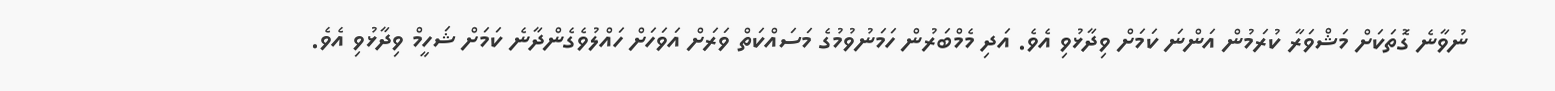ނުވާނެ ގޮތަކަށް މަޝްވަރާ ކުރަމުން އަންނަ ކަމަށް ވިދާޅުވި އެވެ. އަދި މެމްބަރުން ހަމަނުވުމުގެ މަސައްކަތް ވަރަށް އަވަހަށް ހައްލުވެގެންދާނެ ކަމަށް ޝަހީމް ވިދާޅުވި އެވެ.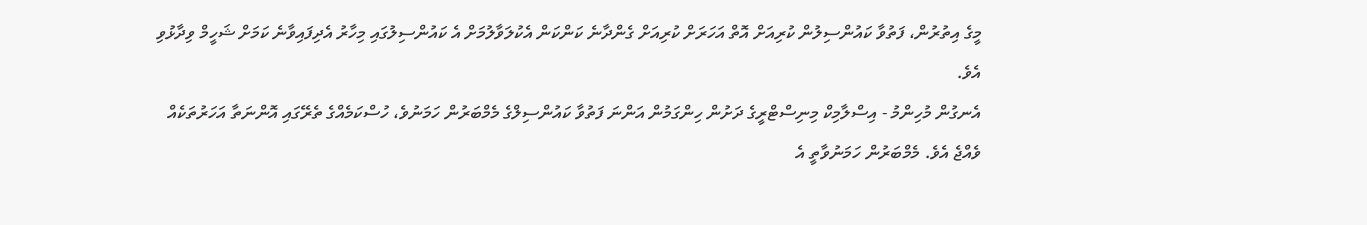މީގެ އިތުރުން، ފަތުވާ ކައުންސިލުން ކުރިއަށް އޮތް އަހަރަށް ކުރިއަށް ގެންދާނެ ކަންކަން އެކުލަވާލުމަށް އެ ކައުންސިލުގައި މިހާރު އެދިފައިވާނެ ކަމަށް ޝަހީމް ވިދާޅުވި އެވެ.
އެނގުން މުހިންމު - އިސްލާމިކް މިނިސްޓްރީގެ ދަށުން ހިންގަމުން އަންނަ ފަތުވާ ކައުންސިލްގެ މެމްބަރުން ހަމަނުވެ، ހުސްކަމެއްގެ ތެރޭގައި އޮންނަތާ އަހަރުތަކެއް ވެއްޖެ އެވެ. މެމްބަރުން ހަމަނުވާތީ އެ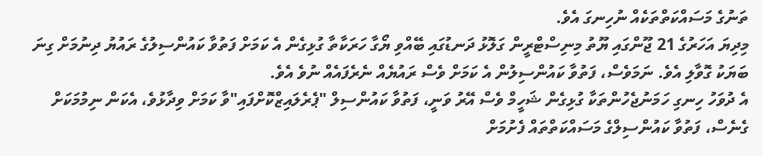ތަނުގެ މަސައްކަތްތަކެއް ނުހިނގަ އެވެ.
މިދިޔަ އަހަރުގެ 21 ޖޫންގައި ޔޫތު މިނިސްޓްރީން ގަލޮޅު ދަނޑުގައި ބޭއްވި ޔޯގާ ހަރަކާތާ ގުޅިގެން އެ ކަމަށް ފަތުވާ ކައުންސިލުގެ ރައުޔު ދިނުމަށް ގިނަ ބަޔަކު ގޮވާލި އެވެ. ނަމަވެސް، ފަތުވާ ކައުންސިލުން އެ ކަމަށް ވެސް ރައުޔެއް ނެރެފައެއް ނުވެ އެވެ.
އެ ދުވަހު ހިނގި ހަމަނުޖެހުންތަކާ ގުޅިގެން ޝަހީމް ވެސް އޭރު ވަނީ، ފަތުވާ ކައުންސިލް "ޕެރެލައިޒްކޮށްފައި"ވާ ކަމަށް ވިދާޅުވެ، އެކަން ނިމުމަކަށް ގެނެސް، ފަތުވާ ކައުންސިލްގެ މަސައްކަތްތައް ފެށުމަށް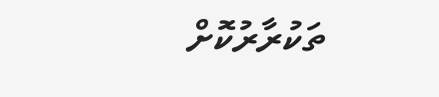ތަކުރާރުކޮށް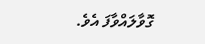ގޮވާލައްވާފަ އެވެ.